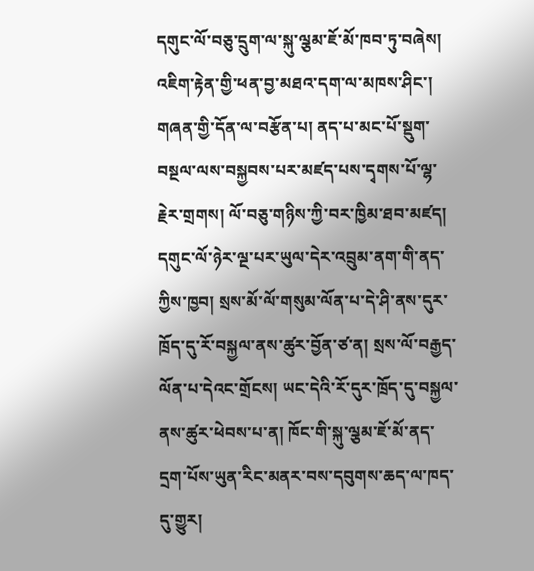དགུང་ལོ་བཅུ་དྲུག་ལ་སྐུ་ལྕམ་ཇོ་མོ་ཁབ་ཏུ་བཞེས། འཇིག་རྟེན་གྱི་ཕན་བྱ་མཐའ་དག་ལ་མཁས་ཤིང་། གཞན་གྱི་དོན་ལ་བརྩོན་པ། ནད་པ་མང་པོ་སྡུག་བསྔལ་ལས་བསྐྱབས་པར་མཛད་པས་དྭགས་པོ་ལྷ་རྗེར་གྲགས། ལོ་བཅུ་གཉིས་ཀྱི་བར་ཁྱིམ་ཐབ་མཛད། དགུང་ལོ་ཉེར་ལྔ་པར་ཡུལ་དེར་འབྲུམ་ནག་གི་ནད་ཀྱིས་ཁྱབ། སྲས་མོ་ལོ་གསུམ་ལོན་པ་དེ་ཤི་ནས་དུར་ཁྲོད་དུ་རོ་བསྐྱལ་ནས་ཚུར་བྱོན་ཙ་ན། སྲས་ལོ་བརྒྱད་ལོན་པ་དེའང་གྲོངས། ཡང་དེའི་རོ་དུར་ཁྲོད་དུ་བསྐྱལ་ནས་ཚུར་ཕེབས་པ་ན། ཁོང་གི་སྐུ་ལྕམ་ཇོ་མོ་ནད་དྲག་པོས་ཡུན་རིང་མནར་བས་དབུགས་ཆད་ལ་ཁད་དུ་གྱུར།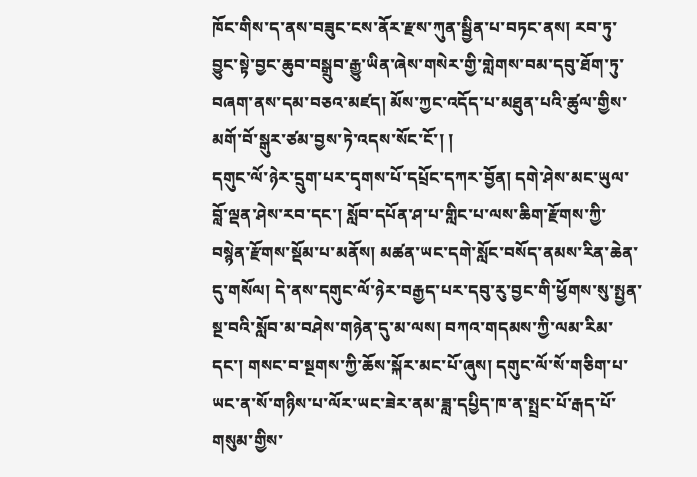ཁོང་གིས་ད་ནས་བཟུང་ངས་ནོར་རྫས་ཀུན་སྦྱིན་པ་བཏང་ནས། རབ་ཏུ་བྱུང་སྟེ་བྱང་ཆུབ་བསྒྲུབ་རྒྱུ་ཡིན་ཞེས་གསེར་གྱི་གླེགས་བམ་དབུ་ཐོག་ཏུ་བཞག་ནས་དམ་བཅའ་མཛད། མོས་ཀྱང་འདོད་པ་མཐུན་པའི་ཚུལ་གྱིས་མགོ་བོ་སྒུར་ཙམ་བྱས་ཏེ་འདས་སོང་ངོ་། །
དགུང་ལོ་ཉེར་དྲུག་པར་དྭགས་པོ་དཔྲོང་དཀར་བྱོན། དགེ་ཤེས་མང་ཡུལ་བློ་ལྡན་ཤེས་རབ་དང་། སློབ་དཔོན་ཤ་པ་གླིང་པ་ལས་ཆིག་རྫོགས་ཀྱི་བསྙེན་རྫོགས་སྡོམ་པ་མནོས། མཚན་ཡང་དགེ་སློང་བསོད་ནམས་རིན་ཆེན་དུ་གསོལ། དེ་ནས་དགུང་ལོ་ཉེར་བརྒྱད་པར་དབུ་རུ་བྱང་གི་ཕྱོགས་སུ་སྤྱན་སྔ་བའི་སློབ་མ་བཤེས་གཉེན་དུ་མ་ལས། བཀའ་གདམས་ཀྱི་ལམ་རིམ་དང་། གསང་བ་སྔགས་ཀྱི་ཆོས་སྐོར་མང་པོ་ཞུས། དགུང་ལོ་སོ་གཅིག་པ་ཡང་ན་སོ་གཉིས་པ་ལོར་ཡང་ཟེར་ནམ་ཟླ་དཔྱིད་ཁ་ན་སྤྲང་པོ་རྒད་པོ་གསུམ་གྱིས་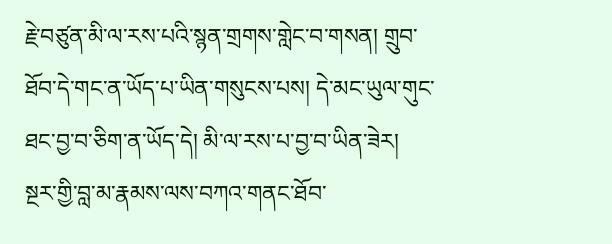རྗེ་བཙུན་མི་ལ་རས་པའི་སྙན་གྲགས་གླེང་བ་གསན། གྲུབ་ཐོབ་དེ་གང་ན་ཡོད་པ་ཡིན་གསུངས་པས། དེ་མང་ཡུལ་གུང་ཐང་བྱ་བ་ཅིག་ན་ཡོད་དེ། མི་ལ་རས་པ་བྱ་བ་ཡིན་ཟེར། སྔར་གྱི་བླ་མ་རྣམས་ལས་བཀའ་གནང་ཐོབ་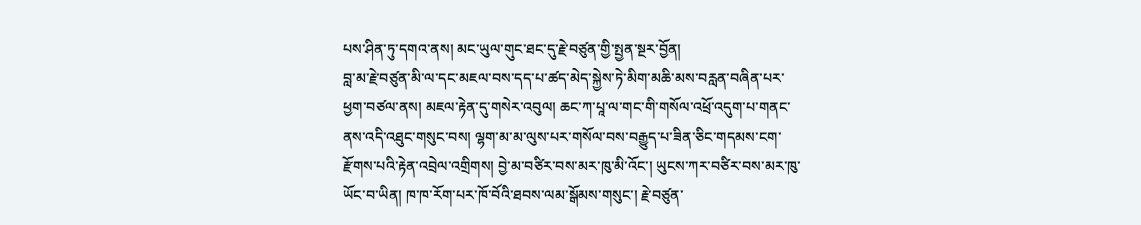པས་ཤིན་ཏུ་དགའ་ནས། མང་ཡུལ་གུང་ཐང་དུ་རྗེ་བཙུན་གྱི་སྤྱན་སྔར་བྱོན།
བླ་མ་རྗེ་བཙུན་མི་ལ་དང་མཇལ་བས་དད་པ་ཚད་མེད་སྐྱེས་ཏེ་མིག་མཆི་མས་བརླན་བཞིན་པར་ཕྱག་བཙལ་ནས། མཇལ་རྟེན་དུ་གསེར་འབུལ། ཆང་ཀ་པཱ་ལ་གང་གི་གསོལ་འཕྲོ་འདུག་པ་གནང་ནས་འདི་འཐུང་གསུང་བས། ལྷག་མ་མ་ལུས་པར་གསོལ་བས་བརྒྱུད་པ་ཟིན་ཅིང་གདམས་ངག་རྫོགས་པའི་རྟེན་འབྲེལ་འགྲིགས། བྱེ་མ་བཙིར་བས་མར་ཁུ་མི་འོང་། ཡུངས་ཀར་བཙིར་བས་མར་ཁུ་ཡོང་བ་ཡིན། ཁ་ཁ་རོག་པར་ཁོ་བོའི་ཐབས་ལམ་སྒོམས་གསུང་། རྗེ་བཙུན་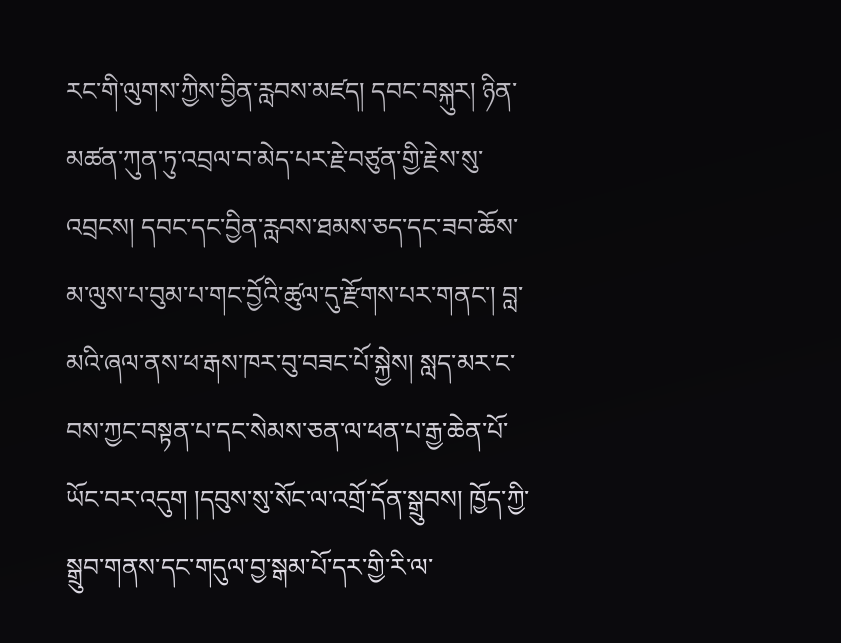རང་གི་ལུགས་ཀྱིས་བྱིན་རླབས་མཛད། དབང་བསྐུར། ཉིན་མཚན་ཀུན་ཏུ་འབྲལ་བ་མེད་པར་རྗེ་བཙུན་གྱི་རྗེས་སུ་འབྲངས། དབང་དང་བྱིན་རླབས་ཐམས་ཅད་དང་ཟབ་ཆོས་མ་ལུས་པ་བུམ་པ་གང་བྱོའི་ཚུལ་དུ་རྫོགས་པར་གནང་། བླ་མའི་ཞལ་ནས་ཕ་རྒས་ཁར་བུ་བཟང་པོ་སྐྱེས། སླད་མར་ང་བས་ཀྱང་བསྟན་པ་དང་སེམས་ཅན་ལ་ཕན་པ་རྒྱ་ཆེན་པོ་ཡོང་བར་འདུག །དབུས་སུ་སོང་ལ་འགྲོ་དོན་སྒྲུབས། ཁྱོད་ཀྱི་སྒྲུབ་གནས་དང་གདུལ་བྱ་སྒམ་པོ་དར་གྱི་རི་ལ་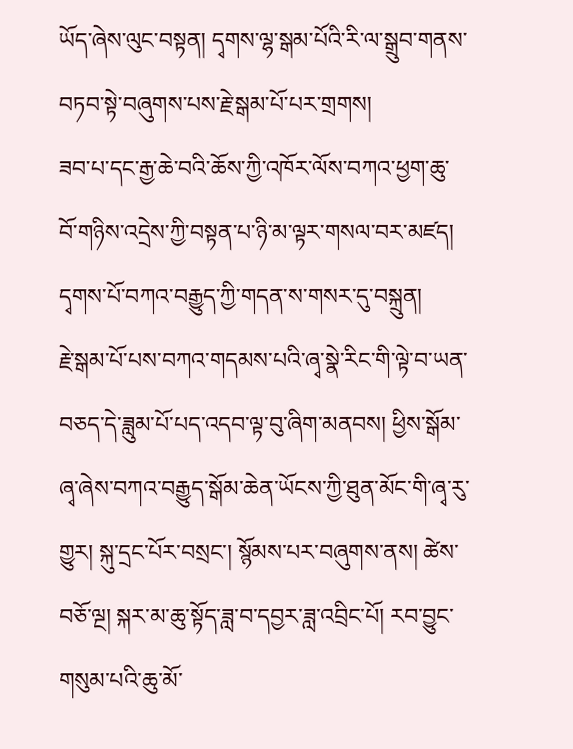ཡོད་ཞེས་ལུང་བསྟན། དྭགས་ལྷ་སྒམ་པོའི་རི་ལ་སྒྲུབ་གནས་བཏབ་སྟེ་བཞུགས་པས་རྗེ་སྒམ་པོ་པར་གྲགས།
ཟབ་པ་དང་རྒྱ་ཆེ་བའི་ཆོས་ཀྱི་འཁོར་ལོས་བཀའ་ཕྱག་ཆུ་བོ་གཉིས་འདྲེས་ཀྱི་བསྟན་པ་ཉི་མ་ལྟར་གསལ་བར་མཛད། དྭགས་པོ་བཀའ་བརྒྱུད་ཀྱི་གདན་ས་གསར་དུ་བསྐྲུན།
རྗེ་སྒམ་པོ་པས་བཀའ་གདམས་པའི་ཞྭ་སྣེ་རིང་གི་ལྟེ་བ་ཡན་བཅད་དེ་ཟླུམ་པོ་པད་འདབ་ལྟ་བུ་ཞིག་མནབས། ཕྱིས་སྒོམ་ཞྭ་ཞེས་བཀའ་བརྒྱུད་སྒོམ་ཆེན་ཡོངས་ཀྱི་ཐུན་མོང་གི་ཞྭ་རུ་གྱུར། སྐུ་དྲང་པོར་བསྲང་། སྙོམས་པར་བཞུགས་ནས། ཚེས་བཅོ་ལྔ། སྐར་མ་ཆུ་སྟོད་ཟླ་བ་དབྱར་ཟླ་འབྲིང་པོ། རབ་བྱུང་གསུམ་པའི་ཆུ་མོ་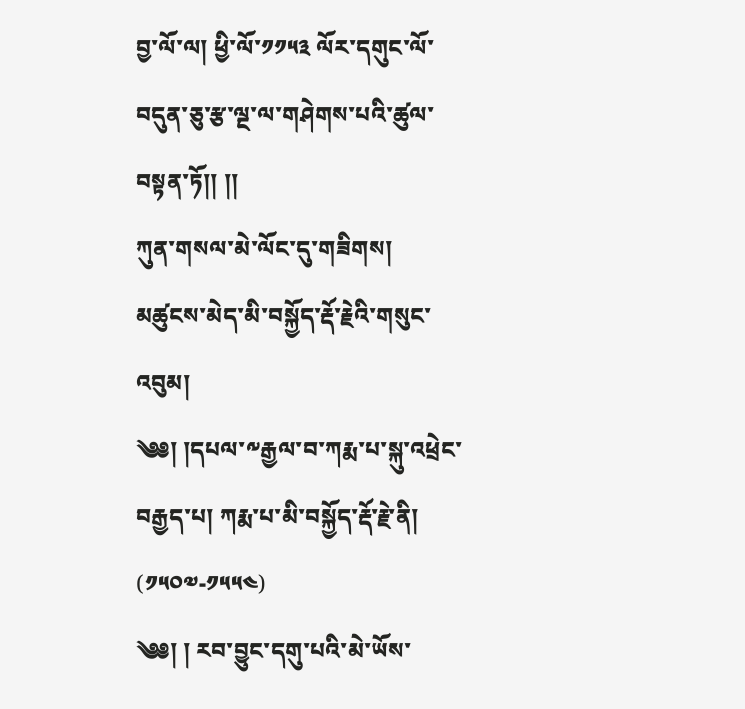བྱ་ལོ་ལ། ཕྱི་ལོ་༡༡༥༣ ལོར་དགུང་ལོ་བདུན་ཅུ་རྩ་ལྔ་ལ་གཤེགས་པའི་ཚུལ་བསྟན་ཏོ།། །།
ཀུན་གསལ་མེ་ལོང་དུ་གཟིགས།
མཚུངས་མེད་མི་བསྐྱོད་རྡོ་རྗེའི་གསུང་འབུམ།
༄༅། །དཔལ་༸རྒྱལ་བ་ཀརྨ་པ་སྐུ་འཕྲེང་བརྒྱད་པ། ཀརྨ་པ་མི་བསྐྱོད་རྡོ་རྗེ་ནི། (༡༥༠༧-༡༥༥༤)
༄༅། ། རབ་བྱུང་དགུ་པའི་མེ་ཡོས་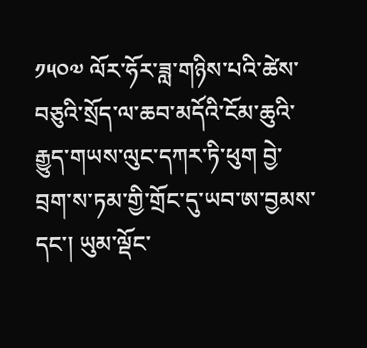༡༥༠༧ ལོར་ཧོར་ཟླ་གཉིས་པའི་ཚེས་བཅུའི་སྲོད་ལ་ཆབ་མདོའི་ངོམ་ཆུའི་རྒྱུད་གཡས་ལུང་དཀར་ཏི་ཕུག བྱེ་བྲག་ས་ཏམ་གྱི་གྲོང་དུ་ཡབ་ཨ་བྱམས་དང་། ཡུམ་ལྡོང་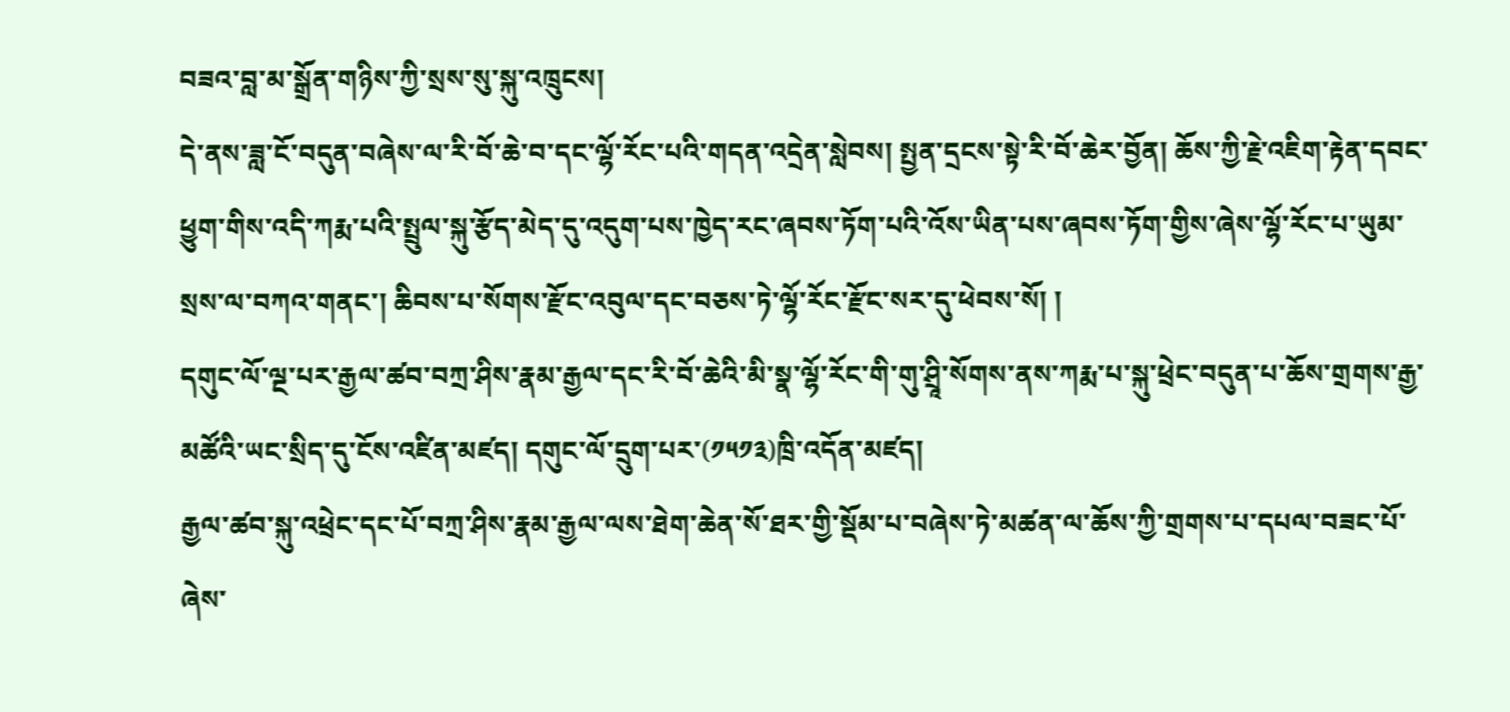བཟའ་བླ་མ་སྒྲོན་གཉིས་ཀྱི་སྲས་སུ་སྐུ་འཁྲུངས།
དེ་ནས་ཟླ་ངོ་བདུན་བཞེས་ལ་རི་བོ་ཆེ་བ་དང་ལྷོ་རོང་པའི་གདན་འདྲེན་སླེབས། སྤྱན་དྲངས་སྟེ་རི་བོ་ཆེར་བྱོན། ཆོས་ཀྱི་རྗེ་འཇིག་རྟེན་དབང་ཕྱུག་གིས་འདི་ཀརྨ་པའི་སྤྲུལ་སྐུ་རྩོད་མེད་དུ་འདུག་པས་ཁྱེད་རང་ཞབས་ཏོག་པའི་འོས་ཡིན་པས་ཞབས་ཏོག་གྱིས་ཞེས་ལྷོ་རོང་པ་ཡུམ་སྲས་ལ་བཀའ་གནང་། ཆིབས་པ་སོགས་རྫོང་འབུལ་དང་བཅས་ཏེ་ལྷོ་རོང་རྫོང་སར་དུ་ཕེབས་སོ། །
དགུང་ལོ་ལྔ་པར་རྒྱལ་ཚབ་བཀྲ་ཤིས་རྣམ་རྒྱལ་དང་རི་བོ་ཆེའི་མི་སྣ་ལྷོ་རོང་གི་གུ་ཤྲཱི་སོགས་ནས་ཀརྨ་པ་སྐུ་ཕྲེང་བདུན་པ་ཆོས་གྲགས་རྒྱ་མཚོའི་ཡང་སྲིད་དུ་ངོས་འཛིན་མཛད། དགུང་ལོ་དྲུག་པར་(༡༥༡༣)ཁྲི་འདོན་མཛད།
རྒྱལ་ཚབ་སྐུ་འཕྲེང་དང་པོ་བཀྲ་ཤིས་རྣམ་རྒྱལ་ལས་ཐེག་ཆེན་སོ་ཐར་གྱི་སྡོམ་པ་བཞེས་ཏེ་མཚན་ལ་ཆོས་ཀྱི་གྲགས་པ་དཔལ་བཟང་པོ་ཞེས་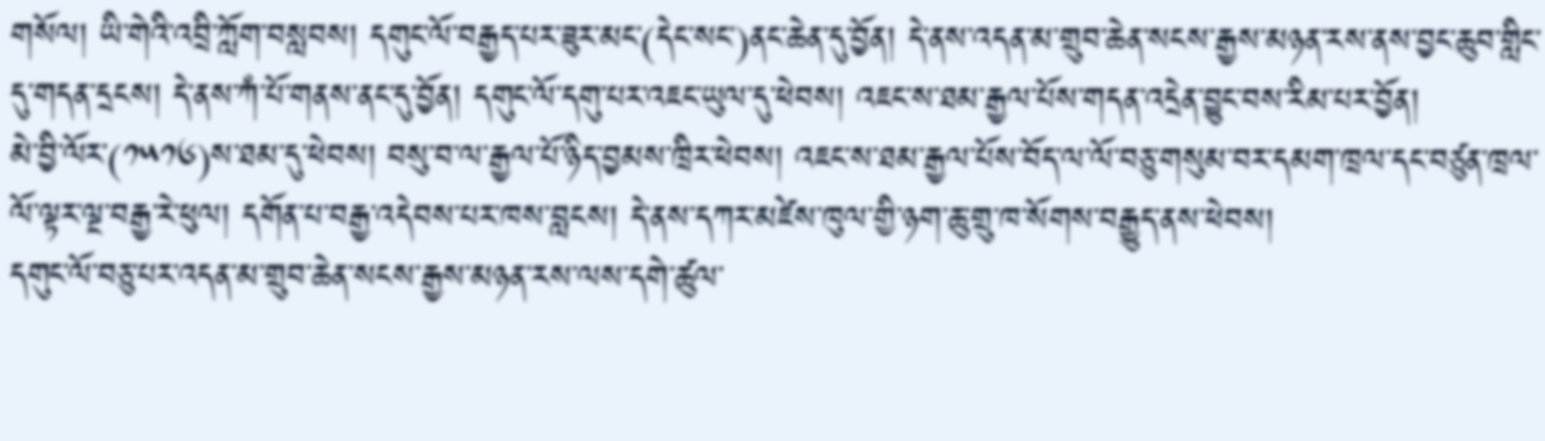གསོལ། ཡི་གེའི་འབྲི་ཀློག་བསླབས། དགུང་ལོ་བརྒྱད་པར་ཟུར་མང་(དེང་སང་)ནང་ཆེན་དུ་བྱོན། དེ་ནས་འདན་མ་གྲུབ་ཆེན་སངས་རྒྱས་མཉན་རས་ནས་བྱང་ཆུབ་གླིང་དུ་གདན་དྲངས། དེ་ནས་ཀཾ་པོ་གནས་ནང་དུ་བྱོན། དགུང་ལོ་དགུ་པར་འཇང་ཡུལ་དུ་ཕེབས། འཇང་ས་ཐམ་རྒྱལ་པོས་གདན་འདྲེན་བྱུང་བས་རིམ་པར་བྱོན།
མེ་བྱི་ལོར་(༡༥༡༦)ས་ཐམ་དུ་ཕེབས། བསུ་བ་ལ་རྒྱལ་པོ་ཉིད་བྱམས་ཁྲིར་ཕེབས། འཇང་ས་ཐམ་རྒྱལ་པོས་བོད་ལ་ལོ་བཅུ་གསུམ་བར་དམག་ཁྲལ་དང་བཙུན་ཁྲལ་ལོ་ལྟར་ལྔ་བརྒྱ་རེ་ཕུལ། དགོན་པ་བརྒྱ་འདེབས་པར་ཁས་བླངས། དེ་ནས་དཀར་མཛེས་ཁུལ་གྱི་ཉག་ཆུ་གྲུ་ཁ་སོགས་བརྒྱུད་ནས་ཕེབས།
དགུང་ལོ་བཅུ་པར་འདན་མ་གྲུབ་ཆེན་སངས་རྒྱས་མཉན་རས་ལས་དགེ་ཚུལ་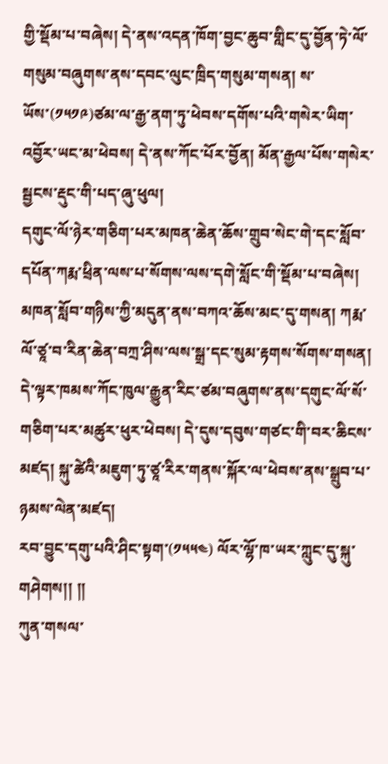གྱི་སྡོམ་པ་བཞེས། དེ་ནས་འདན་ཁོག་བྱང་ཆུབ་གླིང་དུ་བྱོན་ཏེ་ལོ་གསུམ་བཞུགས་ནས་དབང་ལུང་ཁྲིད་གསུམ་གསན། ས་ཡོས་(༡༥༡༩)ཙམ་ལ་རྒྱ་ནག་ཏུ་ཕེབས་དགོས་པའི་གསེར་ཡིག་འབྱོར་ཡང་མ་ཕེབས། དེ་ནས་ཀོང་པོར་བྱོན། མོན་རྒྱལ་པོས་གསེར་སྦྱངས་རྡུང་གི་པད་ཞུ་ཕུལ།
དགུང་ལོ་ཉེར་གཅིག་པར་མཁན་ཆེན་ཆོས་གྲུབ་སེང་གེ་དང་སློབ་དཔོན་ཀརྨ་ཕྲིན་ལས་པ་སོགས་ལས་དགེ་སློང་གི་སྡོམ་པ་བཞེས། མཁན་སློབ་གཉིས་ཀྱི་མདུན་ནས་བཀའ་ཆོས་མང་དུ་གསན། ཀརྨ་ལོ་ཙཱ་བ་རིན་ཆེན་བཀྲ་ཤིས་ལས་སྒྲ་དང་སུམ་རྟགས་སོགས་གསན། དེ་ལྟར་ཁམས་ཀོང་ཁུལ་རྒྱུན་རིང་ཙམ་བཞུགས་ནས་དགུང་ལོ་སོ་གཅིག་པར་མཚུར་ཕུར་ཕེབས། དེ་དུས་དབུས་གཙང་གི་བར་ཆིངས་མཛད། སྐུ་ཚེའི་མཇུག་ཏུ་ཙཱ་རིར་གནས་སྐོར་ལ་ཕེབས་ནས་སྒྲུབ་པ་ཉམས་ལེན་མཛད།
རབ་བྱུང་དགུ་པའི་ཤིང་སྟག་(༡༥༥༤) ལོར་ལྷོ་ཁ་ཡར་ཀླུང་དུ་སྐུ་གཤེགས།། །།
ཀུན་གསལ་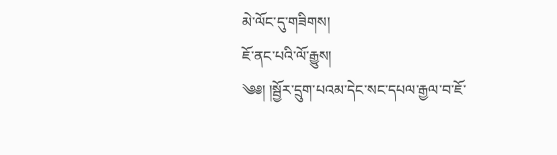མེ་ལོང་དུ་གཟིགས།
ཇོ་ནང་པའི་ལོ་རྒྱུས།
༄༅། །སྦྱོར་དྲུག་པའམ་དེང་སང་དཔལ་རྒྱལ་བ་ཇོ་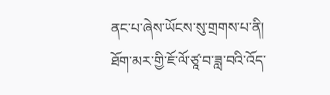ནང་པ་ཞེས་ཡོངས་སུ་གྲགས་པ་ནི། ཐོག་མར་གྱི་ཇོ་ལོ་ཙཱ་བ་ཟླ་བའི་འོད་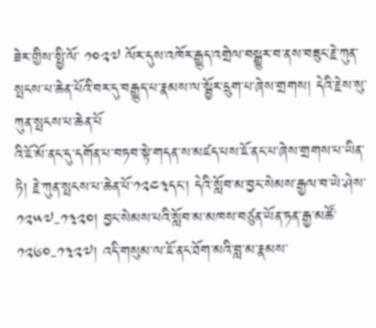ཟེར་གྱིས་སྤྱི་ལོ་ ༡༠༢༧ ལོར་དུས་འཁོར་རྒྱུད་འགྲེལ་བསྒྱུར་བ་ནས་བཟུང་རྗེ་ཀུན་སྤངས་པ་ཆེན་པོའི་བར་དུ་བརྒྱུད་པ་རྣམས་ལ་སྦྱོར་དྲུག་པ་ཞེས་གྲགས། དེའི་རྗེས་སུ་ཀུན་སྤངས་པ་ཆེན་པོ
འི་ཇོ་མོ་ནང་དུ་དགོན་པ་བཏབ་སྟེ་གདན་ས་མཛད་པས་ཇོ་ནང་པ་ཞེས་གྲགས་པ་ཡིན་ཏེ། རྗེ་ཀུན་སྤངས་པ་ཆེན་པོ་༡༢༤༣དང་། དེའི་སློབ་མ་བྱང་སེམས་རྒྱལ་བ་ཡེ་ཤེས་༡༢༥༧-༡༣༢༠། བྱང་སེམས་པའི་སློབ་མ་མཁས་བཙུན་ཡོན་ཏན་རྒྱ་མཚོ་༡༢༦༠-༡༣༢༧། འདི་གསུམ་ལ་ཇོ་ནང་ཐོག་མའི་བླ་མ་རྣམས་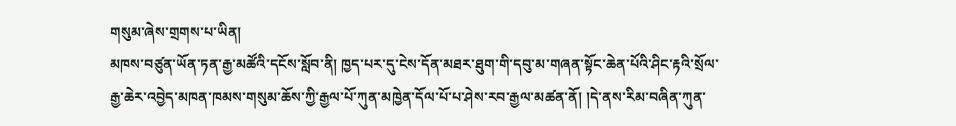གསུམ་ཞེས་གྲགས་པ་ཡིན།
མཁས་བཙུན་ཡོན་ཏན་རྒྱ་མཚོའི་དངོས་སློབ་ནི། ཁྱད་པར་དུ་ངེས་དོན་མཐར་ཐུག་གི་དབུ་མ་གཞན་སྟོང་ཆེན་པོའི་ཤིང་རྟའི་སྲོལ་རྒྱ་ཆེར་འབྱེད་མཁན་ཁམས་གསུམ་ཆོས་ཀྱི་རྒྱལ་པོ་ཀུན་མཁྱེན་དོལ་པོ་པ་ཤེས་རབ་རྒྱལ་མཚན་ནོ། །དེ་ནས་རིམ་བཞིན་ཀུན་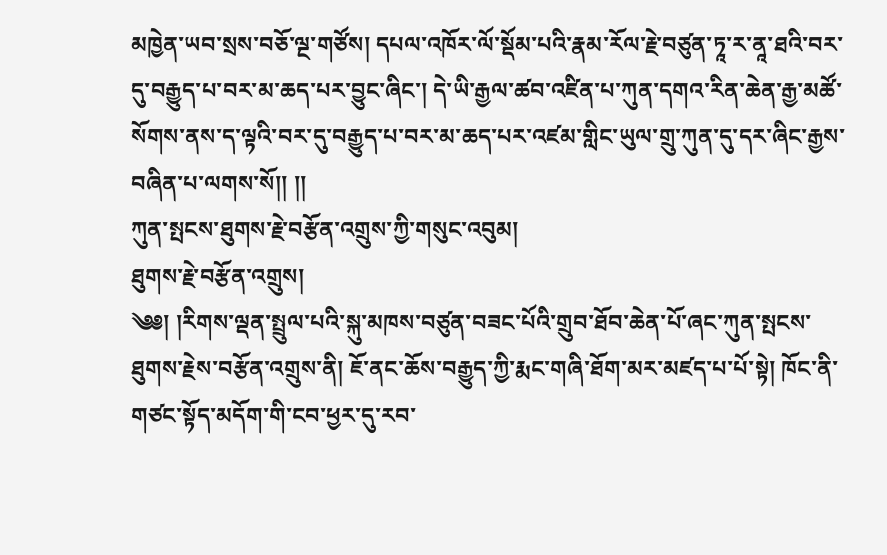མཁྱེན་ཡབ་སྲས་བཅོ་ལྔ་གཙོས། དཔལ་འཁོར་ལོ་སྡོམ་པའི་རྣམ་རོལ་རྗེ་བཙུན་ཏཱ་ར་ནཱ་ཐའི་བར་དུ་བརྒྱུད་པ་བར་མ་ཆད་པར་བྱུང་ཞིང་། དེ་ཡི་རྒྱལ་ཚབ་འཛིན་པ་ཀུན་དགའ་རིན་ཆེན་རྒྱ་མཚོ་སོགས་ནས་ད་ལྟའི་བར་དུ་བརྒྱུད་པ་བར་མ་ཆད་པར་འཛམ་གླིང་ཡུལ་གྲུ་ཀུན་དུ་དར་ཞིང་རྒྱས་བཞིན་པ་ལགས་སོ།། །།
ཀུན་སྤངས་ཐུགས་རྗེ་བརྩོན་འགྲུས་ཀྱི་གསུང་འབུམ།
ཐུགས་རྗེ་བརྩོན་འགྲུས།
༄༅། །རིགས་ལྡན་སྤྲུལ་པའི་སྐུ་མཁས་བཙུན་བཟང་པོའི་གྲུབ་ཐོབ་ཆེན་པོ་ཞང་ཀུན་སྤངས་ཐུགས་རྗེས་བརྩོན་འགྲུས་ནི། ཇོ་ནང་ཆོས་བརྒྱུད་ཀྱི་རྨང་གཞི་ཐོག་མར་མཛད་པ་པོ་སྟེ། ཁོང་ནི་གཙང་སྟོད་མདོག་གི་ངབ་ཕྱར་དུ་རབ་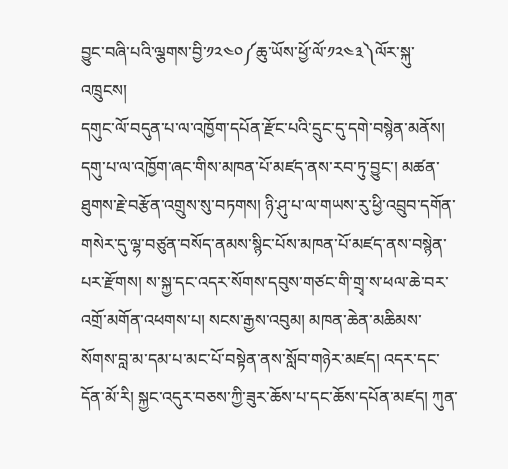བྱུང་བཞི་པའི་ལྕགས་བྱི་༡༢༤༠༼ཆུ་ཡོས་ཕྱོ་ལོ་༡༢༤༣༽ལོར་སྐུ་འཁྲུངས།
དགུང་ལོ་བདུན་པ་ལ་འཁྱོག་དཔོན་རྫོང་པའི་དྲུང་དུ་དགེ་བསྙེན་མནོས། དགུ་པ་ལ་འཁྱོག་ཞང་གིས་མཁན་པོ་མཛད་ནས་རབ་ཏུ་བྱུང་། མཚན་ཐུགས་རྗེ་བརྩོན་འགྲུས་སུ་བཏགས། ཉི་ཤུ་པ་ལ་གཡས་རུ་ཕྱི་འབྲུབ་དགོན་གསེར་དུ་ལྷ་བཙུན་བསོད་ནམས་སྙིང་པོས་མཁན་པོ་མཛད་ནས་བསྙེན་པར་རྫོགས། ས་སྐྱ་དང་འདར་སོགས་དབུས་གཙང་གི་གྲྭ་ས་ཕལ་ཆེ་བར་འགྲོ་མགོན་འཕགས་པ། སངས་རྒྱས་འབུམ། མཁན་ཆེན་མཆིམས་སོགས་བླ་མ་དམ་པ་མང་པོ་བསྟེན་ནས་སློབ་གཉེར་མཛད། འདར་དང་དོན་མོ་རི། སྐྱང་འདུར་བཅས་ཀྱི་ཟུར་ཆོས་པ་དང་ཆོས་དཔོན་མཛད། ཀུན་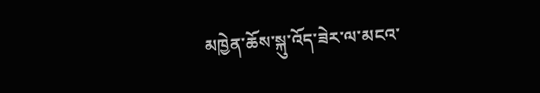མཁྱེན་ཆོས་སྐུ་འོད་ཟེར་ལ་མངའ་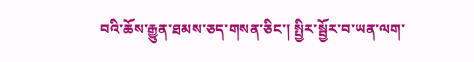བའི་ཆོས་རྒྱུན་ཐམས་ཅད་གསན་ཅིང་། སྤྱིར་སྦྱོར་བ་ཡན་ལག་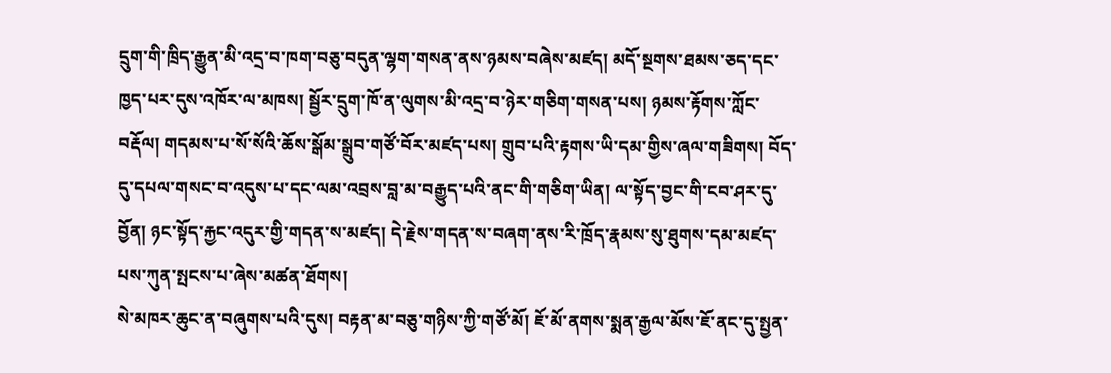དྲུག་གི་ཁྲིད་རྒྱུན་མི་འདྲ་བ་ཁག་བཅུ་བདུན་ལྷག་གསན་ནས་ཉམས་བཞེས་མཛད། མདོ་སྔགས་ཐམས་ཅད་དང་ཁྱད་པར་དུས་འཁོར་ལ་མཁས། སྦྱོར་དྲུག་ཁོ་ན་ལུགས་མི་འདྲ་བ་ཉེར་གཅིག་གསན་པས། ཉམས་རྟོགས་ཀློང་བརྡོལ། གདམས་པ་སོ་སོའི་ཆོས་སྒོམ་སྒྲུབ་གཙོ་བོར་མཛད་པས། གྲུབ་པའི་རྟགས་ཡི་དམ་གྱིས་ཞལ་གཟིགས། བོད་དུ་དཔལ་གསང་བ་འདུས་པ་དང་ལམ་འབྲས་བླ་མ་བརྒྱུད་པའི་ནང་གི་གཅིག་ཡིན། ལ་སྟོད་བྱང་གི་ངབ་ཤར་དུ་བྱོན། ཉང་སྟོད་རྐྱང་འདུར་གྱི་གདན་ས་མཛད། དེ་རྗེས་གདན་ས་བཞག་ནས་རི་ཁྲོད་རྣམས་སུ་ཐུགས་དམ་མཛད་པས་ཀུན་སྤངས་པ་ཞེས་མཚན་ཐོགས།
སེ་མཁར་ཆུང་ན་བཞུགས་པའི་དུས། བརྟན་མ་བཅུ་གཉིས་ཀྱི་གཙོ་མོ། ཇོ་མོ་ནགས་སྨན་རྒྱལ་མོས་ཇོ་ནང་དུ་སྤྱན་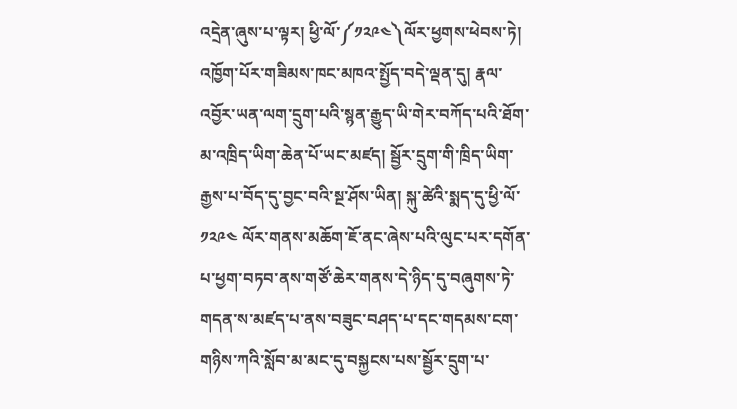འདྲེན་ཞུས་པ་ལྟར། ཕྱི་ལོ་༼༡༢༩༤༽ལོར་ཕྱགས་ཕེབས་ཏེ། འཁྱོག་པོར་གཟིམས་ཁང་མཁའ་སྤྱོད་བདེ་ལྡན་དུ། རྣལ་འབྱོར་ཡན་ལག་དྲུག་པའི་སྙན་རྒྱུད་ཡི་གེར་བཀོད་པའི་ཐོག་མ་འཁྲིད་ཡིག་ཆེན་པོ་ཡང་མཛད། སྦྱོར་དྲུག་གི་ཁྲིད་ཡིག་རྒྱས་པ་བོད་དུ་བྱང་བའི་སྔ་ཤོས་ཡིན། སྐུ་ཚེའི་སྨད་དུ་ཕྱི་ལོ་༡༢༩༤ ལོར་གནས་མཆོག་ཇོ་ནང་ཞེས་པའི་ལུང་པར་དགོན་པ་ཕྱག་བཏབ་ནས་གཙོ་ཆེར་གནས་དེ་ཉིད་དུ་བཞུགས་ཏེ་གདན་ས་མཛད་པ་ནས་བཟུང་བཤད་པ་དང་གདམས་ངག་གཉིས་ཀའི་སློབ་མ་མང་དུ་བསྐྱངས་པས་སྦྱོར་དྲུག་པ་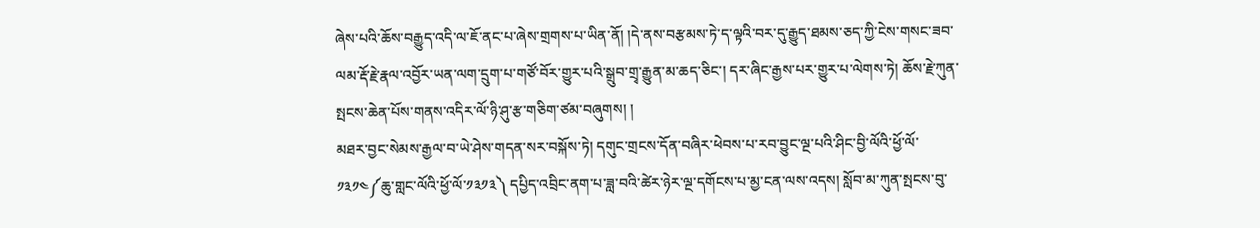ཞེས་པའི་ཆོས་བརྒྱུད་འདི་ལ་ཇོ་ནང་པ་ཞེས་གྲགས་པ་ཡིན་ནོ། །དེ་ནས་བརྩམས་ཏེ་ད་ལྟའི་བར་དུ་རྒྱུད་ཐམས་ཅད་ཀྱི་ངེས་གསང་ཟབ་ལམ་རྡོ་རྗེ་རྣལ་འབྱོར་ཡན་ལག་དྲུག་པ་གཙོ་བོར་གྱུར་པའི་སྒྲུབ་གྲྭ་རྒྱུན་མ་ཆད་ཅིང་། དར་ཞིང་རྒྱས་པར་གྱུར་པ་ལེགས་ཏེ། ཆོས་རྗེ་ཀུན་སྤངས་ཆེན་པོས་གནས་འདིར་ལོ་ཉི་ཤུ་རྩ་གཅིག་ཙམ་བཞུགས། །
མཐར་བྱང་སེམས་རྒྱལ་བ་ཡེ་ཤེས་གདན་སར་བསྐོས་ཏེ། དགུང་གྲངས་དོན་བཞིར་ཕེབས་པ་རབ་བྱུང་ལྔ་པའི་ཤིང་བྱི་ལོའི་ཕྱོ་ལོ་༡༣༡༤༼ཆུ་གླང་ལོའི་ཕྱོ་ལོ་༡༣༡༣༽ དཔྱིད་འབྲིང་ནག་པ་ཟླ་བའི་ཚེར་ཉེར་ལྔ་དགོངས་པ་མྱ་ངན་ལས་འདས། སློབ་མ་ཀུན་སྤངས་བུ་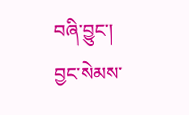བཞི་བྱུང་། བྱང་སེམས་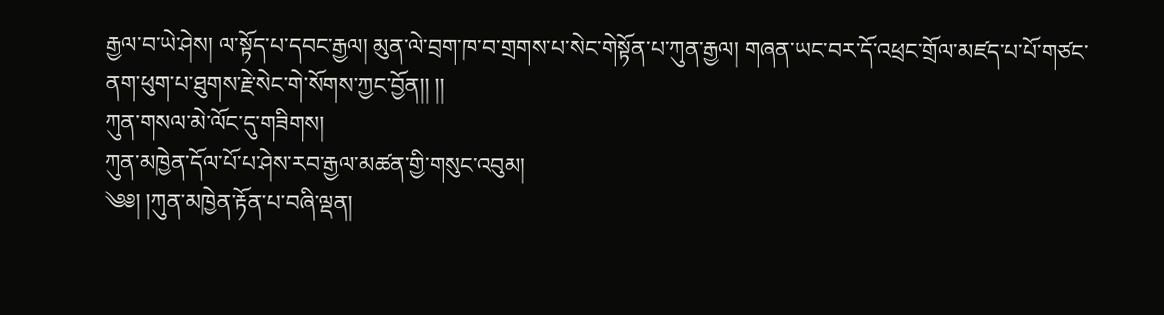རྒྱལ་བ་ཡེ་ཤེས། ལ་སྟོད་པ་དབང་རྒྱལ། མུན་ལེ་བྲག་ཁ་བ་གྲགས་པ་སེང་གེསྟོན་པ་ཀུན་རྒྱལ། གཞན་ཡང་བར་དོ་འཕྲང་གྲོལ་མཛད་པ་པོ་གཙང་ནག་ཕུག་པ་ཐུགས་རྗེ་སེང་གེ་སོགས་ཀྱང་བྱོན།། །།
ཀུན་གསལ་མེ་ལོང་དུ་གཟིགས།
ཀུན་མཁྱེན་དོལ་པོ་པ་ཤེས་རབ་རྒྱལ་མཚན་གྱི་གསུང་འབུམ།
༄༅། །ཀུན་མཁྱེན་རྟོན་པ་བཞི་ལྡན།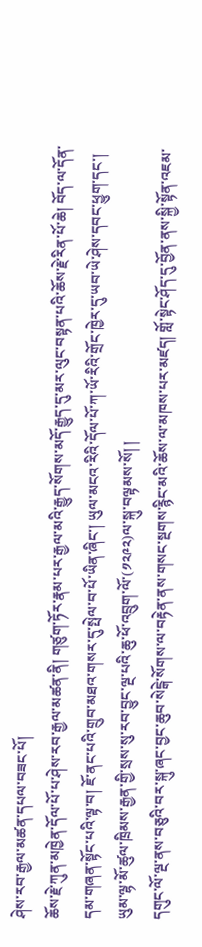ཤེས་རབ་རྒྱལ་མཚན་དཔལ་བཟང་པོ།
ཆོས་རྗེ་ཀུན་མཁྱེན་དོལ་པོ་པ་ཤེས་རབ་རྒྱལ་མཚན་ནི། གཙུག་ཏོར་རྣམ་པར་རྒྱལ་མའི་རྒྱུད་སོགས་མདོ་རྒྱུད་དུ་མར་ལུང་བསྟན་པའི་ཆོས་རྗེ་རིན་པོ་ཆེ། བོད་ལ་དོན་དམ་གཞན་སྟོང་པའི་ལྟ་བ། ཇོ་ནང་པའི་གྲུབ་མཐའ་གསར་དུ་སྤེལ་བ་པོ་ཡིན་ཞིང་། ཡུལ་མངའ་རིའི་དོལ་པོ་ཀ་ཡོ་རིའི་གྲོང་ཁྱེར་དུ་ཡབ་ཡེ་ཤེས་དབང་ཕྱུག་དང་། ཡུམ་ལྷ་མོ་ཚུལ་ཁྲིམས་རྒྱན་གྱི་སྲས་སུ་རབ་བྱུང་ལྔ་པའི་ཆུ་ཕོ་འབྲུག་ལོ་(༡༢༩༢)ལ་སྐུ་བལྟམས་སོ། །
དགུང་ལོ་ལྔ་ནས་བཅུའི་བར་སྐུ་ཞང་བྱང་ཆུབ་སེངྒེ་སོགས་ལ་བརྟེན་ནས་གསང་སྔགས་རྙིང་མའི་ཆོས་ལ་མཁས་པར་མཛད། གློ་སྟེང་ཤོད་དུ་བྱོན་ནས་སྐྱི་སྟོན་འཇམ་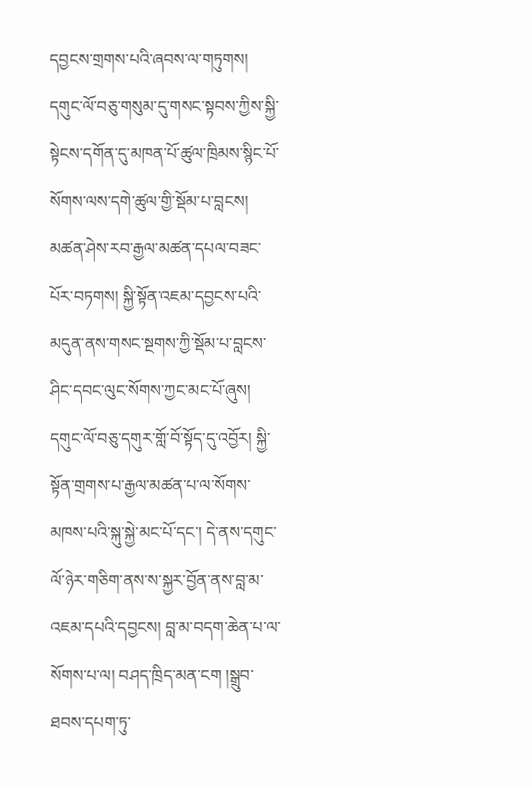དབྱངས་གྲགས་པའི་ཞབས་ལ་གཏུགས།
དགུང་ལོ་བཅུ་གསུམ་དུ་གསང་སྟབས་ཀྱིས་སྐྱི་སྟེངས་དགོན་དུ་མཁན་པོ་ཚུལ་ཁྲིམས་སྙིང་པོ་སོགས་ལས་དགེ་ཚུལ་གྱི་སྡོམ་པ་བླངས། མཚན་ཤེས་རབ་རྒྱལ་མཚན་དཔལ་བཟང་པོར་བཏགས། སྐྱི་སྟོན་འཇམ་དབྱངས་པའི་མདུན་ནས་གསང་སྔགས་ཀྱི་སྡོམ་པ་བླངས་ཤིང་དབང་ལུང་སོགས་ཀྱང་མང་པོ་ཞུས། དགུང་ལོ་བཅུ་དགུར་གློ་བོ་སྟོད་དུ་འབྱོར། སྐྱི་སྟོན་གྲགས་པ་རྒྱལ་མཚན་པ་ལ་སོགས་མཁས་པའི་སྐུ་སྐྱེ་མང་པོ་དང་། དེ་ནས་དགུང་ལོ་ཉེར་གཅིག་ནས་ས་སྐྱར་བྱོན་ནས་བླ་མ་འཇམ་དཔའི་དབྱངས། བླ་མ་བདག་ཆེན་པ་ལ་སོགས་པ་ལ། བཤད་ཁྲིད་མན་ངག །སྒྲུབ་ཐབས་དཔག་ཏུ་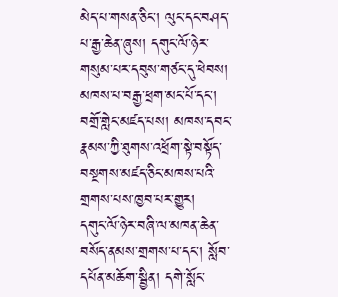མེད་པ་གསན་ཅིང་། ལུང་དང་བཤད་པ་རྒྱ་ཆེན་ཞུས། དགུང་ལོ་ཉེར་གསུམ་པར་དབུས་གཙང་དུ་ཕེབས། མཁས་པ་བརྒྱ་ཕྲག་མང་པོ་དང་། བགྲོ་གླེང་མཛད་པས། མཁས་དབང་རྣམས་ཀྱི་ཐུགས་འཕྲོག་སྟེ་བསྟོད་བསྔགས་མཛད་ཅིང་མཁས་པའི་གྲགས་པས་ཁྱབ་པར་གྱུར།
དགུང་ལོ་ཉེར་བཞི་ལ་མཁན་ཆེན་བསོད་ནམས་གྲགས་པ་དང་། སློབ་དཔོན་མཆོག་སྦྱིན། དགེ་སློང་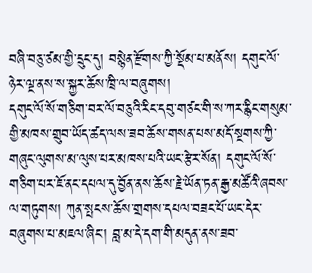བཞི་བཅུ་ཙམ་གྱི་དྲུང་དུ། བསྙེན་རྫོགས་ཀྱི་སྡོམ་པ་མནོས། དགུང་ལོ་ཉེར་ལྔ་ནས་ས་སྐྱར་ཆོས་ཁྲི་ལ་བཞུགས།
དགུང་ལོ་སོ་གཅིག་བར་ལོ་བཅུའི་རིང་དབུ་གཙང་གི་ས་ཀར་རྙིང་གསུམ་གྱི་མཁས་གྲུབ་ཡོད་ཚད་ལས་ཟབ་ཆོས་གསན་པས་མདོ་སྔགས་ཀྱི་གཞུང་ལུགས་མ་ལུས་པར་མཁས་པའི་ཡང་རྩེར་སོན། དགུང་ལོ་སོ་གཅིག་པར་ཇོ་ནང་དཔལ་དུ་བྱོན་ནས་ཆོས་རྗེ་ཡོན་ཏན་རྒྱ་མཚོའི་ཞབས་ལ་གཏུགས། ཀུན་སྤངས་ཆོས་གྲགས་དཔལ་བཟང་པོ་ཡང་དེར་བཞུགས་པ་མཇལ་ཞིང་། བླ་མ་དེ་དག་གི་མདུན་ནས་ཟབ་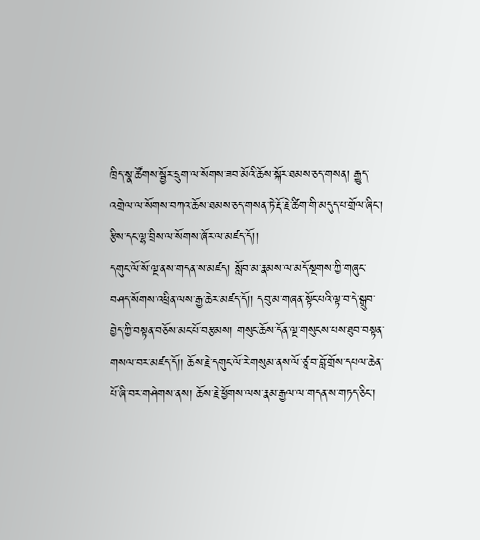ཁྲིད་སྣ་ཚོགས་སྦྱོར་དྲུག་ལ་སོགས་ཟབ་མོའི་ཆོས་སྐོར་ཐམས་ཅད་གསན། རྒྱུད་འགྲེལ་ལ་སོགས་བཀའ་ཆོས་ཐམས་ཅད་གསན་ཏེ་རྡོ་རྗེ་ཚིག་གི་མདུད་པ་གྲོལ་ཞིང་། རྩིས་དང་ལྷ་བྲིས་ལ་སོགས་ཞོར་ལ་མཛད་དོ།།
དགུང་ལོ་སོ་ལྔ་ནས་གདན་ས་མཛད། སློབ་མ་རྣམས་ལ་མདོ་སྔགས་ཀྱི་གཞུང་བཤད་སོགས་འཕྲིན་ལས་རྒྱ་ཆེར་མཛད་དོ།། དབུ་མ་གཞན་སྟོང་པའི་ལྟ་བ་དེ་སྒྲུབ་བྱེད་ཀྱི་བསྟན་བཅོས་མང་པོ་བརྩམས། གསུང་ཆོས་དོན་ལྔ་གསུངས་པས་ཐུབ་བསྟན་གསལ་བར་མཛད་དོ།། ཆོས་རྗེ་དགུང་ལོ་རེ་གསུམ་ནས་ལོ་ཙཱ་བ་བློ་གྲོས་དཔལ་ཆེན་པོ་ཞི་བར་གཤེགས་ནས། ཆོས་རྗེ་ཕྱོགས་ལས་རྣམ་རྒྱལ་ལ་གདན་ས་གཏད་ཅིང་།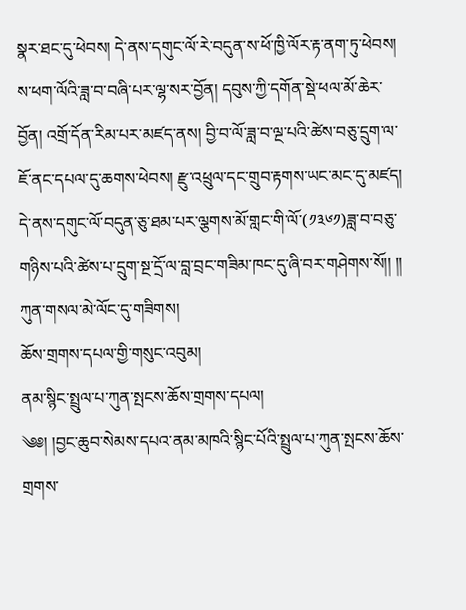སྣར་ཐང་དུ་ཕེབས། དེ་ནས་དགུང་ལོ་རེ་བདུན་ས་ཕོ་ཁྱི་ལོར་རྟ་ནག་ཏུ་ཕེབས། ས་ཕག་ལོའི་ཟླ་བ་བཞི་པར་ལྷ་སར་བྱོན། དབུས་ཀྱི་དགོན་སྡེ་ཕལ་མོ་ཆེར་བྱོན། འགྲོ་དོན་རིམ་པར་མཛད་ནས། བྱི་བ་ལོ་ཟླ་བ་ལྔ་པའི་ཚེས་བཅུ་དྲུག་ལ་ཇོ་ནང་དཔལ་དུ་ཆགས་ཕེབས། རྫུ་འཕྲུལ་དང་གྲུབ་རྟགས་ཡང་མང་དུ་མཛད།
དེ་ནས་དགུང་ལོ་བདུན་ཅུ་ཐམ་པར་ལྕགས་མོ་གླང་གི་ལོ་(༡༣༦༡)ཟླ་བ་བཅུ་གཉིས་པའི་ཚེས་པ་དྲུག་སྔ་དྲོ་ལ་བླ་བྲང་གཟིམ་ཁང་དུ་ཞི་བར་གཤེགས་སོ།། །།
ཀུན་གསལ་མེ་ལོང་དུ་གཟིགས།
ཆོས་གྲགས་དཔལ་གྱི་གསུང་འབུམ།
ནམ་སྙིང་སྤྲུལ་པ་ཀུན་སྤངས་ཆོས་གྲགས་དཔལ།
༄༅། །བྱང་ཆུབ་སེམས་དཔའ་ནམ་མཁའི་སྙིང་པོའི་སྤྲུལ་པ་ཀུན་སྤངས་ཆོས་གྲགས་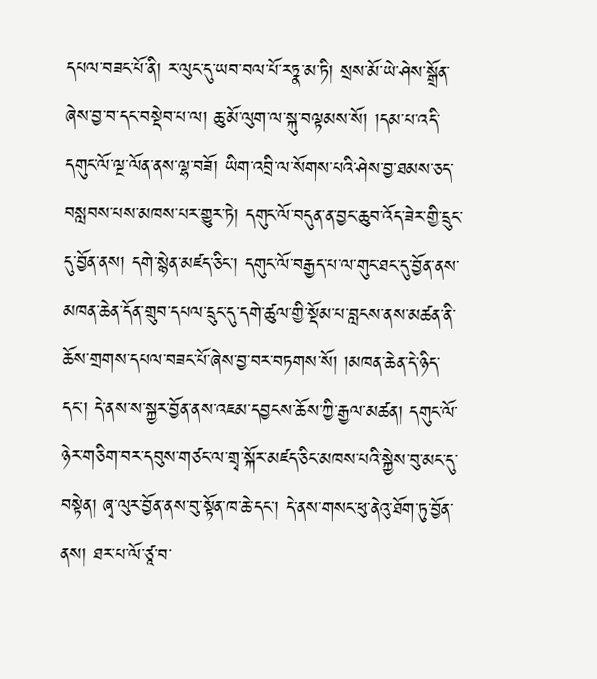དཔལ་བཟང་པོ་ནི། ར་ལུང་དུ་ཡབ་བལ་པོ་རཏྣ་མ་ཏི། སྲས་མོ་ཡེ་ཤེས་སྒྲོན་ཞེས་བྱ་བ་དང་བསྡེབ་པ་ལ། ཆུ་མོ་ལུག་ལ་སྐུ་བལྟམས་སོ། །དམ་པ་འདི་དགུང་ལོ་ལྔ་ལོན་ནས་ལྷ་བཟོ། ཡིག་འབྲི་ལ་སོགས་པའི་ཤེས་བྱ་ཐམས་ཅད་བསླབས་པས་མཁས་པར་གྱུར་ཏེ། དགུང་ལོ་བདུན་ན་བྱང་ཆུབ་འོད་ཟེར་གྱི་དྲུང་དུ་བྱོན་ནས། དགེ་སྙེན་མཛད་ཅིང་། དགུང་ལོ་བརྒྱད་པ་ལ་གུང་ཐང་དུ་བྱོན་ནས་མཁན་ཆེན་དོན་གྲུབ་དཔལ་དྲུང་དུ་དགེ་ཚུལ་གྱི་སྡོམ་པ་བླངས་ནས་མཚན་ནི་ཆོས་གྲགས་དཔལ་བཟང་པོ་ཞེས་བྱ་བར་བཏགས་སོ། །མཁན་ཆེན་དེ་ཉིད་དང་། དེ་ནས་ས་སྐྱར་བྱོན་ནས་འཇམ་དབྱངས་ཆོས་ཀྱི་རྒྱལ་མཚན། དགུང་ལོ་ཉེར་གཅིག་བར་དབུས་གཙང་ལ་གྲྭ་སྐོར་མཛད་ཅིང་མཁས་པའི་སྐྱེས་བུ་མང་དུ་བསྟེན། ཞྭ་ལུར་བྱོན་ནས་བུ་སྟོན་ཁ་ཆེ་དང་། དེ་ནས་གསང་ཕུ་ནེའུ་ཐོག་ཏུ་བྱོན་ནས། ཐར་པ་ལོ་ཙཱ་བ་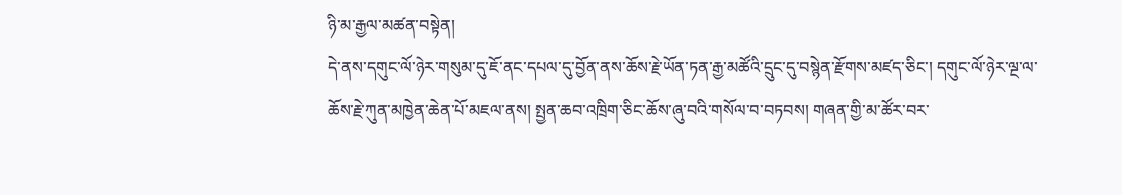ཉི་མ་རྒྱལ་མཚན་བསྟེན།
དེ་ནས་དགུང་ལོ་ཉེར་གསུམ་དུ་ཇོ་ནང་དཔལ་དུ་བྱོན་ནས་ཆོས་རྗེ་ཡོན་ཏན་རྒྱ་མཚོའི་དྲུང་དུ་བསྙེན་རྫོགས་མཛད་ཅིང་། དགུང་ལོ་ཉེར་ལྔ་ལ་ཆོས་རྗེ་ཀུན་མཁྱེན་ཆེན་པོ་མཇལ་ནས། སྤྱན་ཆབ་འཁྲིག་ཅིང་ཆོས་ཞུ་བའི་གསོལ་བ་བཏབས། གཞན་གྱི་མ་ཚོར་བར་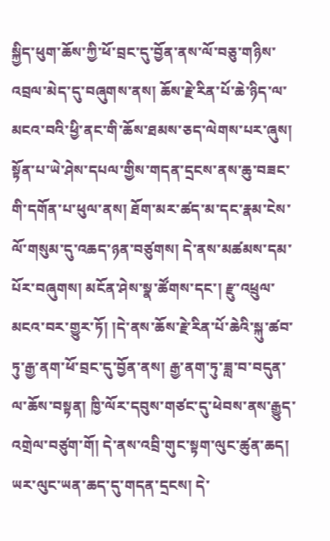སྐྱིད་ཕུག་ཆོས་ཀྱི་ཕོ་བྲང་དུ་བྱོན་ནས་ལོ་བཅུ་གཉིས་འབྲལ་མེད་དུ་བཞུགས་ནས། ཆོས་རྗེ་རིན་པོ་ཆེ་ཉིད་ལ་མངའ་བའི་ཕྱི་ནང་གི་ཆོས་ཐམས་ཅད་ལེགས་པར་ཞུས།
སྟོན་པ་ཡེ་ཤེས་དཔལ་གྱིས་གདན་དྲངས་ནས་ཆུ་བཟང་གི་དགོན་པ་ཕུལ་ནས། ཐོག་མར་ཚད་མ་དང་རྣམ་ངེས་ལོ་གསུམ་དུ་འཆད་ཉན་བཙུགས། དེ་ནས་མཚམས་དམ་པོར་བཞུགས། མངོན་ཤེས་སྣ་ཚོགས་དང་། རྫུ་འཕྲུལ་མངའ་བར་གྱུར་ཏོ། །དེ་ནས་ཆོས་རྗེ་རིན་པོ་ཆེའི་སྐུ་ཚབ་ཏུ་རྒྱ་ནག་ཕོ་བྲང་དུ་བྱོན་ནས། རྒྱ་ནག་ཏུ་ཟླ་བ་བདུན་ལ་ཆོས་བསྟན། ཁྱི་ལོར་དབུས་གཙང་དུ་ཕེབས་ནས་རྒྱུད་འགྲེལ་བཙུག་གོ། དེ་ནས་འབྲི་གུང་སྟག་ལུང་ཚུན་ཆད། ཡར་ལུང་ཡན་ཆད་དུ་གདན་དྲངས། དེ་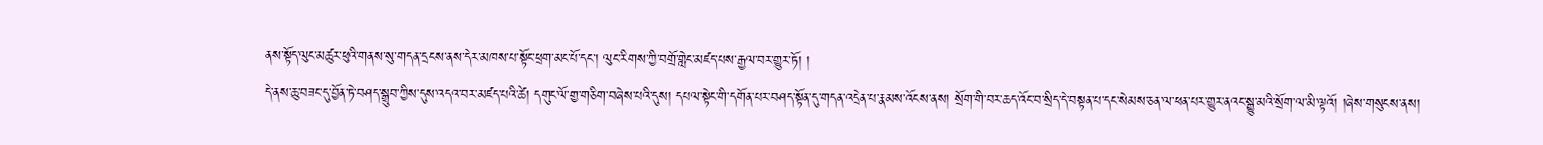ནས་སྟོད་ལུང་མཚུར་ཕུའི་གནས་སུ་གདན་དྲངས་ནས་དེར་མཁས་པ་སྟོང་ཕྲག་མང་པོ་དང་། ལུང་རིགས་ཀྱི་བགྲོ་གླེང་མཛད་པས་རྒྱལ་བར་གྱུར་ཏོ། །
དེ་ནས་ཆུ་བཟང་དུ་བྱོན་ཏེ་བཤད་སྒྲུབ་ཀྱིས་དུས་འདའ་བར་མཛད་པའི་ཚེ། དགུང་ལོ་གྱ་གཅིག་བཞེས་པའི་དུས། དཔལ་སྟེང་གི་དགོན་པར་བཤད་སྟོན་དུ་གདན་འདྲེན་པ་རྣམས་འོངས་ནས། སྲོག་གི་བར་ཆད་འོང་བ་སྲིད་དེ་བསྟན་པ་དང་སེམས་ཅན་ལ་ཕན་པར་གྱུར་ནའང་སྒྱུ་མའི་སྲོག་ལ་མི་ལྟའོ། །ཞེས་གསུངས་ནས།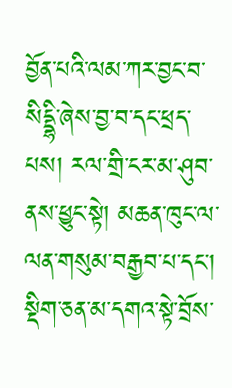བྱོན་པའི་ལམ་ཀར་བྱང་བ་སིདྡྷི་ཞེས་བྱ་བ་དང་ཕྲད་པས། རལ་གྲི་ངར་མ་ཤུབ་ནས་ཕྱུང་སྟེ། མཆན་ཁུང་ལ་ལན་གསུམ་བརྒྱབ་པ་དང་། སྡིག་ཅན་མ་དགའ་སྟེ་བྲོས་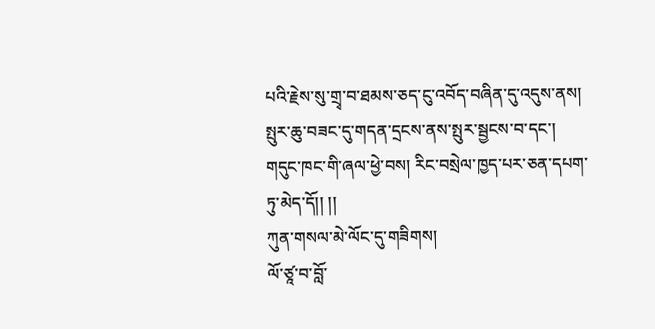པའི་རྗེས་སུ་གྲྭ་བ་ཐམས་ཅད་ངུ་འབོད་བཞིན་དུ་འདུས་ནས། སྤུར་ཆུ་བཟང་དུ་གདན་དྲངས་ནས་སྤུར་སྦྱངས་བ་དང་། གདུང་ཁང་གི་ཞལ་ཕྱེ་བས། རིང་བསྲེལ་ཁྱད་པར་ཅན་དཔག་ཏུ་མེད་དོ།། །།
ཀུན་གསལ་མེ་ལོང་དུ་གཟིགས།
ལོ་ཙཱ་བ་བློ་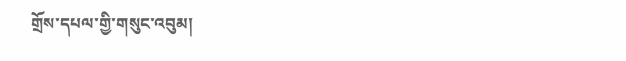གྲོས་དཔལ་གྱི་གསུང་འབུམ།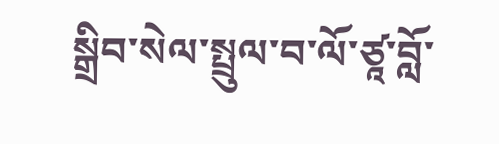སྒྲིབ་སེལ་སྤྲུལ་བ་ལོ་ཙཱ་བློ་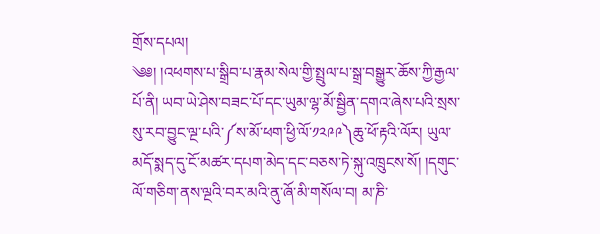གྲོས་དཔལ།
༄༅། །འཕགས་པ་སྒྲིབ་པ་རྣམ་སེལ་གྱི་སྤྲུལ་པ་སྒྲ་བསྒྱུར་ཆོས་ཀྱི་རྒྱལ་པོ་ནི། ཡབ་ཡེ་ཤེས་བཟང་པོ་དང་ཡུམ་ལྷ་མོ་སྦྱིན་དགའ་ཞེས་པའི་སྲས་སུ་རབ་བྱུང་ལྔ་པའི་༼ས་མོ་ཕག་ཕྱི་ལོ་༡༢༩༩༽ཆུ་ཕོ་རྟའི་ལོར། ཡུལ་མདོ་སྨད་དུ་ངོ་མཚར་དཔག་མེད་དང་བཅས་ཏེ་སྐུ་འཁྲུངས་སོ། །དགུང་ལོ་གཅིག་ནས་ལྔའི་བར་མའི་ནུ་ཞོ་མི་གསོལ་བ། མ་ཎི་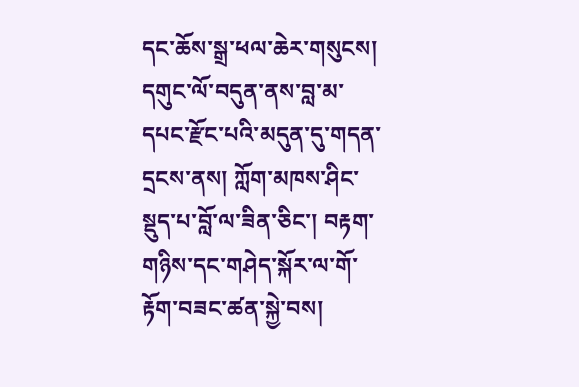དང་ཆོས་སྒྲ་ཕལ་ཆེར་གསུངས། དགུང་ལོ་བདུན་ནས་བླ་མ་དཔང་རྫོང་པའི་མདུན་དུ་གདན་དྲངས་ནས། ཀློག་མཁས་ཤིང་སྡུད་པ་བློ་ལ་ཟིན་ཅིང་། བརྟག་གཉིས་དང་གཤེད་སྐོར་ལ་གོ་རྟོག་བཟང་ཚན་སྐྱེ་བས།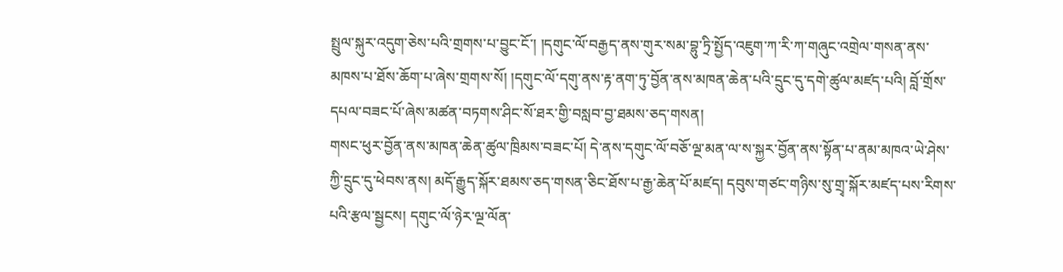སྤྲུལ་སྐུར་འདུག་ཅེས་པའི་གྲགས་པ་བྱུང་ངོ་། །དགུང་ལོ་བརྒྱད་ནས་གུར་སམ་བྷུ་ཏྲི་སྤྱོད་འཇུག་ཀ་རི་ཀ་གཞུང་འགྲེལ་གསན་ནས་མཁས་པ་ཐོས་ཆོག་པ་ཞེས་གྲགས་སོ། །དགུང་ལོ་དགུ་ནས་རྟ་ནག་ཏུ་བྱོན་ནས་མཁན་ཆེན་པའི་དྲུང་དུ་དགེ་ཚུལ་མཛད་པའི། བློ་གྲོས་དཔལ་བཟང་པོ་ཞེས་མཚན་བཏགས་ཤིང་སོ་ཐར་གྱི་བསླབ་བྱ་ཐམས་ཅད་གསན།
གསང་ཕུར་བྱོན་ནས་མཁན་ཆེན་ཚུལ་ཁྲིམས་བཟང་པོ། དེ་ནས་དགུང་ལོ་བཅོ་ལྔ་མན་ལ་ས་སྐྱར་བྱོན་ནས་སྟོན་པ་ནམ་མཁའ་ཡེ་ཤེས་ཀྱི་དྲུང་དུ་ཕེབས་ནས། མདོ་རྒྱུད་སྐོར་ཐམས་ཅད་གསན་ཅིང་ཐོས་པ་རྒྱ་ཆེན་པོ་མཛད། དབུས་གཙང་གཉིས་སུ་གྲྭ་སྐོར་མཛད་པས་རིགས་པའི་རྩལ་སྦྱངས། དགུང་ལོ་ཉེར་ལྔ་ལོན་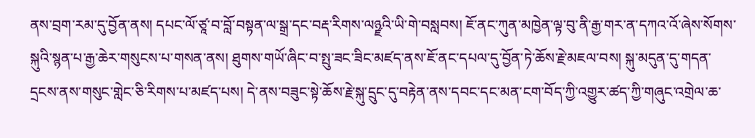ནས་བྲག་རམ་དུ་བྱོན་ནས། དཔང་ལོ་ཙཱ་བ་བློ་བསྟན་ལ་སྒྲ་དང་བརྡ་རིགས་ལཉྫའི་ཡི་གེ་བསླབས། ཇོ་ནང་ཀུན་མཁྱེན་ལྟ་བུ་ནི་རྒྱ་གར་ན་དཀའ་འོ་ཞེས་སོགས་སྐུའི་སྙན་པ་རྒྱ་ཆེར་གསུངས་པ་གསན་ནས། ཐུགས་གཡོ་ཞིང་བ་སྤུ་ཟང་ཟིང་མཛད་ནས་ཇོ་ནང་དཔལ་དུ་བྱོན་ཏེ་ཆོས་རྗེ་མཇལ་བས། སྐུ་མདུན་དུ་གདན་དྲངས་ནས་གསུང་གླེང་ཅི་རིགས་པ་མཛད་པས། དེ་ནས་བཟུང་སྟེ་ཆོས་རྗེ་སྐུ་དྲུང་དུ་བརྟེན་ནས་དབང་དང་མན་ངག་བོད་ཀྱི་འགྱུར་ཚད་ཀྱི་གཞུང་འགྲེལ་ཆ་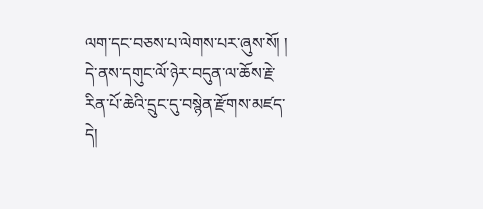ལག་དང་བཅས་པ་ལེགས་པར་ཞུས་སོ། །
དེ་ནས་དགུང་ལོ་ཉེར་བདུན་ལ་ཆོས་རྗེ་རིན་པོ་ཆེའི་དྲུང་དུ་བསྙེན་རྫོགས་མཛད་དེ།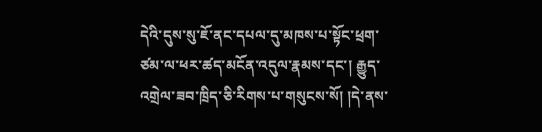དེའི་དུས་སུ་ཇོ་ནང་དཔལ་དུ་མཁས་པ་སྟོང་ཕྲག་ཙམ་ལ་ཕར་ཚད་མངོན་འདུལ་རྣམས་དང་། རྒྱུད་འགྲེལ་ཟབ་ཁྲིད་ཅི་རིགས་པ་གསུངས་སོ། །དེ་ནས་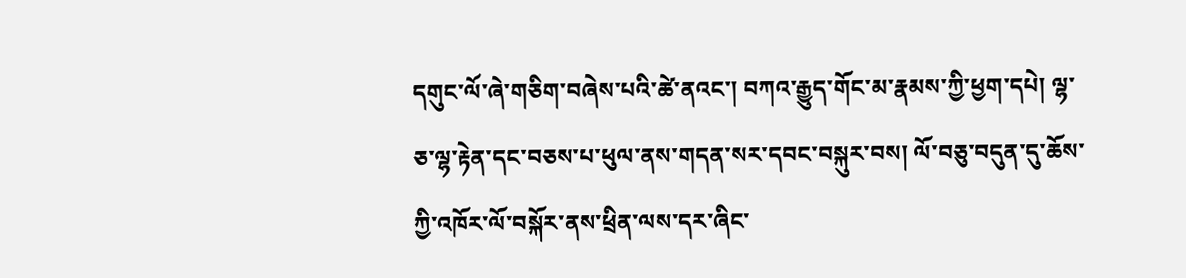དགུང་ལོ་ཞེ་གཅིག་བཞེས་པའི་ཚེ་ནའང་། བཀའ་རྒྱུད་གོང་མ་རྣམས་ཀྱི་ཕྱག་དཔེ། ལྷ་ཅ་ལྷ་རྟེན་དང་བཅས་པ་ཕུལ་ནས་གདན་སར་དབང་བསྐུར་བས། ལོ་བཅུ་བདུན་དུ་ཆོས་ཀྱི་འཁོར་ལོ་བསྐོར་ནས་ཕྲིན་ལས་དར་ཞིང་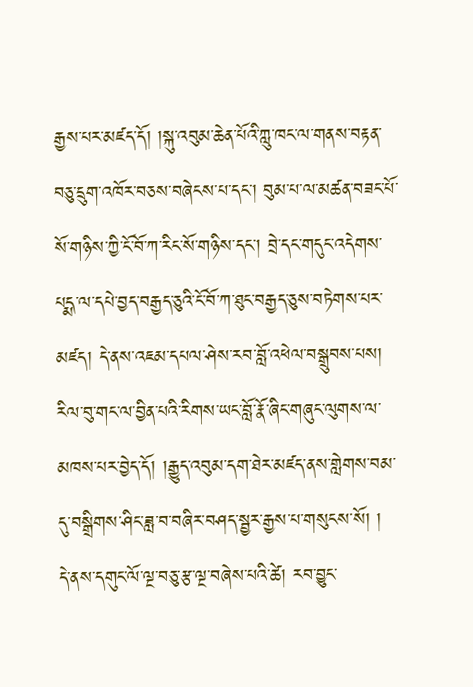རྒྱས་པར་མཛད་དོ། །སྐུ་འབུམ་ཆེན་པོའི་ཀླུ་ཁང་ལ་གནས་བརྟན་བཅུ་དྲུག་འཁོར་བཅས་བཞེངས་པ་དང་། བུམ་པ་ལ་མཚན་བཟང་པོ་སོ་གཉིས་ཀྱི་ངོ་བོ་ཀ་རིང་སོ་གཉིས་དང་། བྲེ་དང་གདུང་འདེགས་པདྨ་ལ་དཔེ་བྱད་བརྒྱད་ཅུའི་ངོ་བོ་ཀ་ཐུང་བརྒྱད་ཅུས་བཏེགས་པར་མཛད། དེ་ནས་འཇམ་དཔལ་ཤེས་རབ་བློ་འཕེལ་བསྒྲུབས་པས། རིལ་བུ་གང་ལ་བྱིན་པའི་རིགས་ཡང་བློ་རྣོ་ཞིང་གཞུང་ལུགས་ལ་མཁས་པར་བྱེད་དོ། །རྒྱུད་འབུམ་དག་ཐེར་མཛད་ནས་གླེགས་བམ་དུ་བསྒྲིགས་ཤིང་ཟླ་བ་བཞིར་བཤད་སྦྱར་རྒྱས་པ་གསུངས་སོ། །
དེ་ནས་དགུང་ལོ་ལྔ་བཅུ་རྩ་ལྔ་བཞེས་པའི་ཚེ། རབ་བྱུང་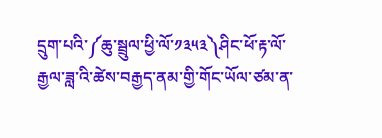དྲུག་པའི་༼ཆུ་སྦྲུལ་ཕྱི་ལོ་༡༣༥༣༽ཤིང་ཕོ་རྟ་ལོ་རྒྱལ་ཟླ་འི་ཚེས་བརྒྱད་ནམ་གྱི་གོང་ཡོལ་ཙམ་ན་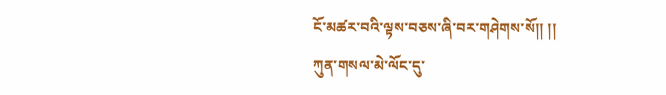ངོ་མཚར་བའི་ལྟས་བཅས་ཞི་བར་གཤེགས་སོ།། །།
ཀུན་གསལ་མེ་ལོང་དུ་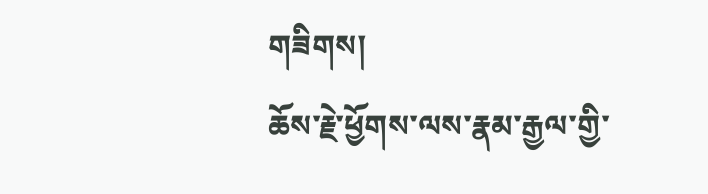གཟིགས།
ཆོས་རྗེ་ཕྱོགས་ལས་རྣམ་རྒྱལ་གྱི་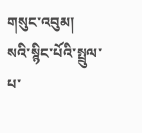གསུང་འབུམ།
སའི་སྙིང་པོའི་སྤྲུལ་པ་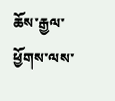ཆོས་རྒྱལ་ཕྱོགས་ལས་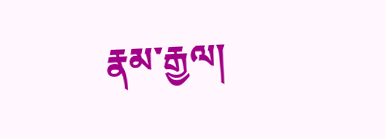རྣམ་རྒྱལ།